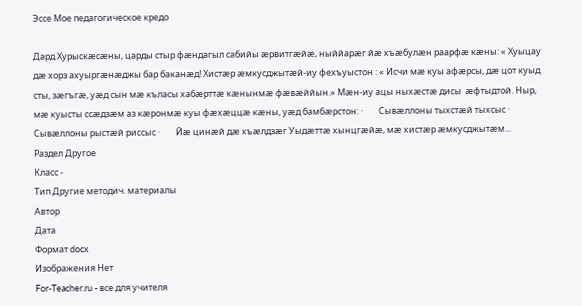Эссе Мое педагогическое кредо

Дард Хурыскæсæны, царды стыр фæндагыл сабийы æрвитгæйæ, ныййарæг йæ хъæбулæн раарфæ кæны: « Хуыцау дæ хорз ахуыргæнæджы бар баканæд! Хистæр æмкусджытæй-иу фехъуыстон : « Исчи мæ куы афæрсы, дæ цот куыд сты, зæгъгæ, уæд сын мæ къласы хабæрттæ кæнынмæ фæвæййын.» Мæн-иу ацы ныхæстæ дисы  æфтыдтой. Ныр, мæ куысты ссæдзæм аз кæронмæ куы фæхæццæ кæны, уæд бамбæрстон: ·        Сывæллоны тыхстæй тыхсыс ·        Сывæллоны рыстæй риссыс ·        Йæ цинæй дæ хъæлдзæг Уыдæттæ хынцгæйæ, мæ хистæр æмкусджытæм...
Раздел Другое
Класс -
Тип Другие методич. материалы
Автор
Дата
Формат docx
Изображения Нет
For-Teacher.ru - все для учителя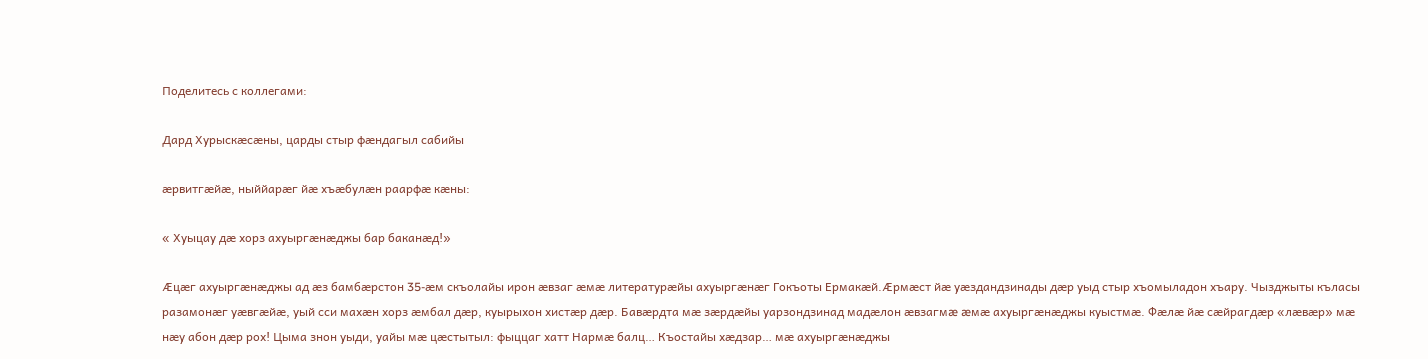Поделитесь с коллегами:

Дард Хурыскæсæны, царды стыр фæндагыл сабийы

æрвитгæйæ, ныййарæг йæ хъæбулæн раарфæ кæны:

« Хуыцау дæ хорз ахуыргæнæджы бар баканæд!»

Æцæг ахуыргæнæджы ад æз бамбæрстон 35-æм скъолайы ирон æвзаг æмæ литературæйы ахуыргæнæг Гокъоты Ермакæй.Æрмæст йæ уæздандзинады дæр уыд стыр хъомыладон хъару. Чызджыты къласы разамонæг уæвгæйæ, уый сси махæн хорз æмбал дæр, куырыхон хистæр дæр. Бавæрдта мæ зæрдæйы уарзондзинад мадæлон æвзагмæ æмæ ахуыргæнæджы куыстмæ. Фæлæ йæ сæйрагдæр «лæвæр» мæ нæу абон дæр рох! Цыма знон уыди, уайы мæ цæстытыл: фыццаг хатт Нармæ балц… Къостайы хæдзар… мæ ахуыргæнæджы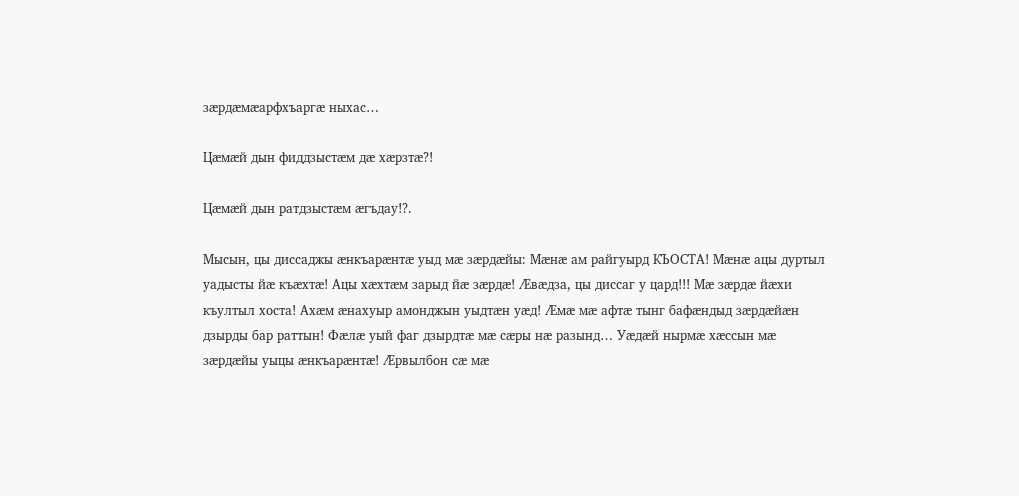зæрдæмæарфхъаргæ ныхас…

Цæмæй дын фиддзыстæм дæ хæрзтæ?!

Цæмæй дын ратдзыстæм æгъдау!?.

Мысын, цы диссаджы æнкъарæнтæ уыд мæ зæрдæйы: Мæнæ ам райгуырд КЪОСТА! Мæнæ ацы дуртыл уадысты йæ къæхтæ! Ацы хæхтæм зарыд йæ зæрдæ! Æвæдза, цы диссаг у цард!!! Мæ зæрдæ йæхи къултыл хоста! Ахæм æнахуыр амонджын уыдтæн уæд! Æмæ мæ афтæ тынг бафæндыд зæрдæйæн дзырды бар раттын! Фæлæ уый фаг дзырдтæ мæ сæры нæ разынд… Уæдæй нырмæ хæссын мæ зæрдæйы уыцы æнкъарæнтæ! Æрвылбон сæ мæ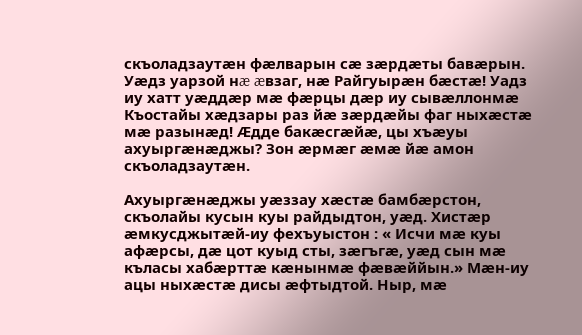скъоладзаутæн фæлварын сæ зæрдæты бавæрын. Уæдз уарзой нæ æвзаг, нæ Райгуырæн бæстæ! Уадз иу хатт уæддæр мæ фæрцы дæр иу сывæллонмæ Къостайы хæдзары раз йæ зæрдæйы фаг ныхæстæ мæ разынæд! Æдде бакæсгæйæ, цы хъæуы ахуыргæнæджы? Зон æрмæг æмæ йæ амон скъоладзаутæн.

Ахуыргæнæджы уæззау хæстæ бамбæрстон, скъолайы кусын куы райдыдтон, уæд. Хистæр æмкусджытæй-иу фехъуыстон : « Исчи мæ куы афæрсы, дæ цот куыд сты, зæгъгæ, уæд сын мæ къласы хабæрттæ кæнынмæ фæвæййын.» Мæн-иу ацы ныхæстæ дисы æфтыдтой. Ныр, мæ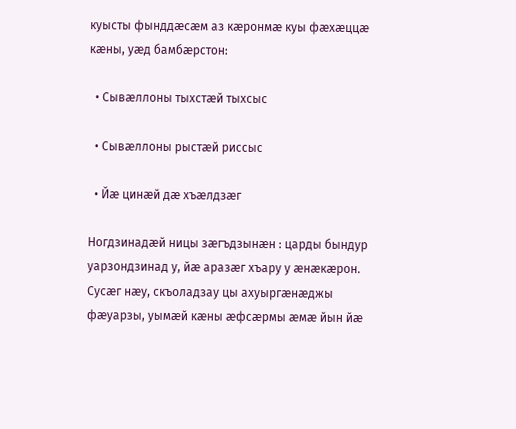куысты фынддæсæм аз кæронмæ куы фæхæццæ кæны, уæд бамбæрстон:

  • Сывæллоны тыхстæй тыхсыс

  • Сывæллоны рыстæй риссыс

  • Йæ цинæй дæ хъæлдзæг

Ногдзинадæй ницы зæгъдзынæн : царды бындур уарзондзинад у, йæ аразæг хъару у æнæкæрон. Сусæг нæу, скъоладзау цы ахуыргæнæджы фæуарзы, уымæй кæны æфсæрмы æмæ йын йæ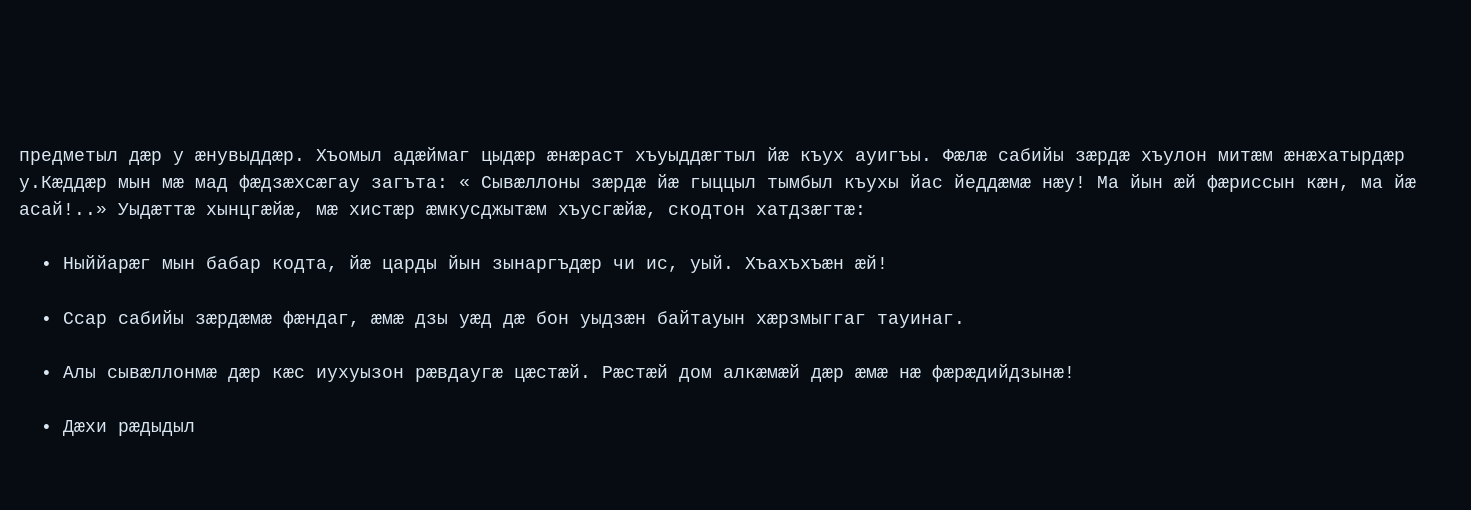предметыл дæр у æнувыддæр. Хъомыл адæймаг цыдæр æнæраст хъуыддæгтыл йæ къух ауигъы. Фæлæ сабийы зæрдæ хъулон митæм æнæхатырдæр у.Кæддæр мын мæ мад фæдзæхсæгау загъта: « Сывæллоны зæрдæ йæ гыццыл тымбыл къухы йас йеддæмæ нæу! Ма йын æй фæриссын кæн, ма йæ асай!..» Уыдæттæ хынцгæйæ, мæ хистæр æмкусджытæм хъусгæйæ, скодтон хатдзæгтæ:

  • Ныййарæг мын бабар кодта, йæ царды йын зынаргъдæр чи ис, уый. Хъахъхъæн æй!

  • Ссар сабийы зæрдæмæ фæндаг, æмæ дзы уæд дæ бон уыдзæн байтауын хæрзмыггаг тауинаг.

  • Алы сывæллонмæ дæр кæс иухуызон рæвдаугæ цæстæй. Рæстæй дом алкæмæй дæр æмæ нæ фæрæдийдзынæ!

  • Дæхи рæдыдыл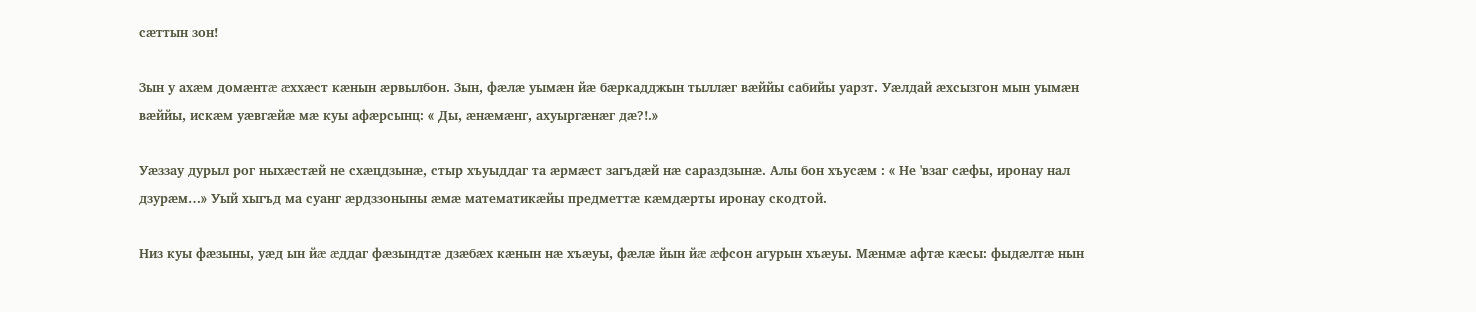сæттын зон!

Зын у ахæм домæнтæ æххæст кæнын æрвылбон. Зын, фæлæ уымæн йæ бæркадджын тыллæг вæййы сабийы уарзт. Уæлдай æхсызгон мын уымæн вæййы, искæм уæвгæйæ мæ куы афæрсынц: « Ды, æнæмæнг, ахуыргæнæг дæ?!.»

Уæззау дурыл рог ныхæстæй не схæцдзынæ, стыр хъуыддаг та æрмæст загъдæй нæ сараздзынæ. Алы бон хъусæм : « Не 'взаг сæфы, иронау нал дзурæм…» Уый хыгъд ма суанг æрдззоныны æмæ математикæйы предметтæ кæмдæрты иронау скодтой.

Низ куы фæзыны, уæд ын йæ æддаг фæзындтæ дзæбæх кæнын нæ хъæуы, фæлæ йын йæ æфсон агурын хъæуы. Мæнмæ афтæ кæсы: фыдæлтæ нын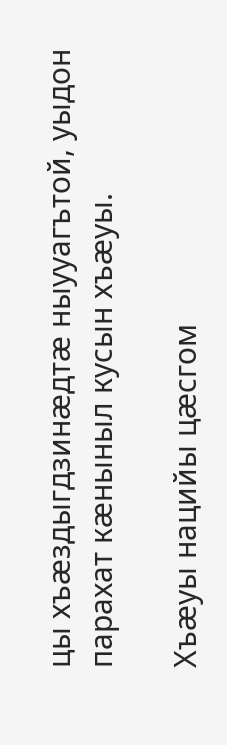цы хъæздыгдзинæдтæ ныууагътой, уыдон парахат кæныныл кусын хъæуы.

Хъæуы нацийы цæсгом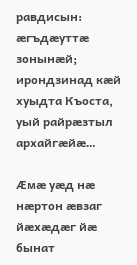равдисын: æгъдæуттæ зонынæй; ирондзинад кæй хуыдта Къоста, уый райрæзтыл архайгæйæ…

Æмæ уæд нæ нæртон æвзаг йæхæдæг йæ бынат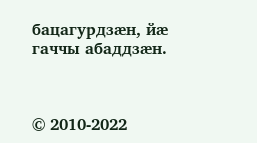бацагурдзæн, йæ гаччы абаддзæн.



© 2010-2022